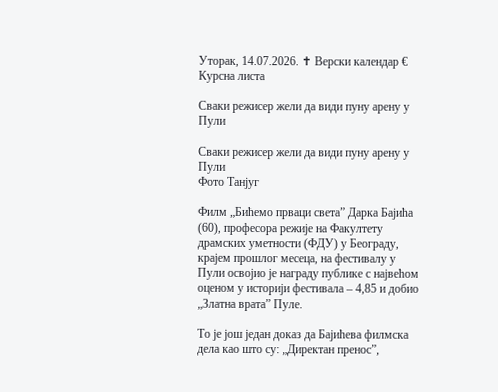Уторак, 14.07.2026. ✝ Верски календар € Курсна листа

Сваки режисер жели да види пуну арену у Пули

Сваки режисер жели да види пуну арену у Пули
Фото Танјуг

Филм „Бићемо прваци света” Дарка Бајића (60), професора режије на Факултету драмских уметности (ФДУ) у Београду, крајем прошлог месеца, на фестивалу у Пули освојио је награду публике с највећом оценом у историји фестивала – 4,85 и добио „Златна врата” Пуле.

То је још један доказ да Бајићева филмска дела као што су: „Директан пренос”,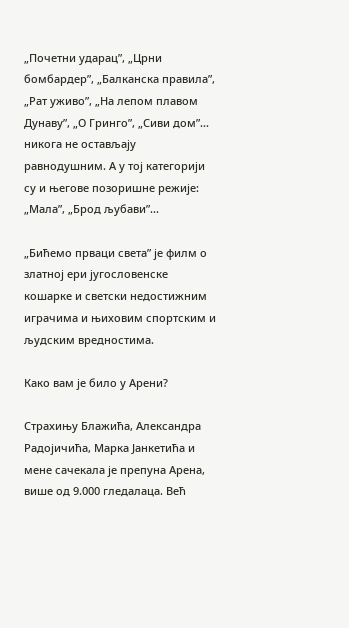„Почетни ударац”, „Црни бомбардер”, „Балканска правила”, „Рат уживо”, „На лепом плавом Дунаву”, „О Гринго”, „Сиви дом”... никога не остављају равнодушним. А у тој категорији су и његове позоришне режије: „Мала”, „Брод љубави”...

„Бићемо прваци света” је филм о златној ери југословенске кошарке и светски недостижним играчима и њиховим спортским и људским вредностима.

Како вам је било у Арени?

Стрaхињу Блажића, Александра Радојичића, Марка Јанкетића и мене сачекала је препуна Арена, више од 9.000 гледалаца. Већ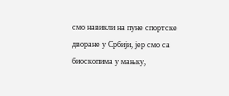смо навикли на пуне спортске дворане у Србији, јер смо са биоскопима у мањку,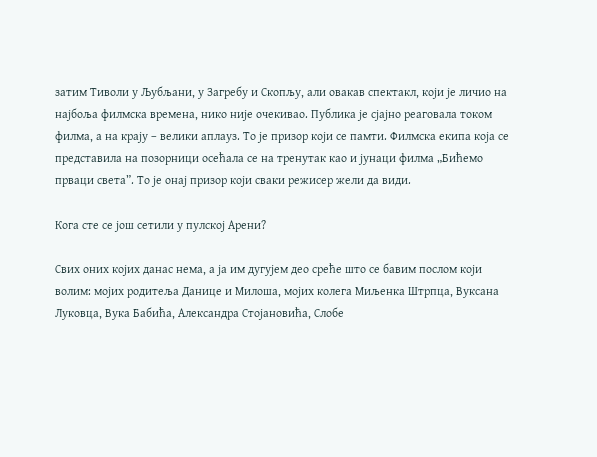затим Тиволи у Љубљани, у Загребу и Скопљу, али овакав спектакл, који је личио на најбоља филмска времена, нико није очекивао. Публика је сјајно реаговала током филма, а на крају – велики аплауз. То је призор који се памти. Филмска екипа која се представила на позорници осећала се на тренутак као и јунаци филма „Бићемо прваци света”. То је онај призор који сваки режисер жели да види.

Кога сте се још сетили у пулској Арени?

Свих оних којих данас нема, а ја им дугујем део среће што се бавим послом који волим: мојих родитеља Данице и Милоша, мојих колега Миљенка Штрпца, Вуксана Луковца, Вука Бабића, Александра Стојановића, Слобе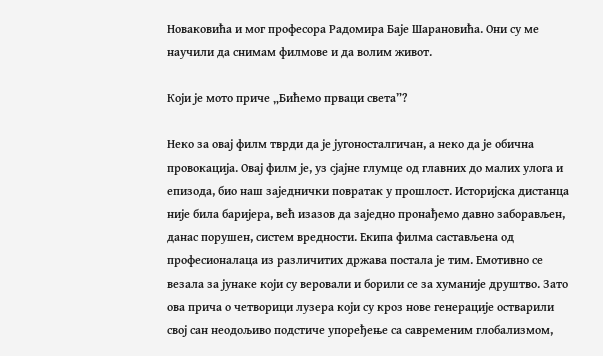Новаковића и мог професора Радомира Баје Шарановића. Они су ме научили да снимам филмове и да волим живот.

Који је мото приче „Бићемо прваци света”?

Неко за овај филм тврди да је југоносталгичан, а неко да је обична провокација. Овај филм је, уз сјајне глумце од главних до малих улога и епизода, био наш заједнички повратак у прошлост. Историјска дистанца није била баријера, већ изазов да заједно пронађемо давно заборављен, данас порушен, систем вредности. Екипа филма састављена од професионалаца из различитих држава постала је тим. Емотивно се везала за јунаке који су веровали и борили се за хуманије друштво. Зато ова прича о четворици лузера који су кроз нове генерације остварили свој сан неодољиво подстиче упоређење са савременим глобализмом,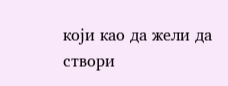који као да жели да створи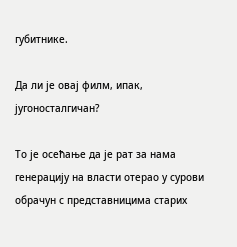губитнике.

Да ли је овај филм, ипак, југоносталгичан?

То је осећање да је рат за нама генерацију на власти отерао у сурови обрачун с представницима старих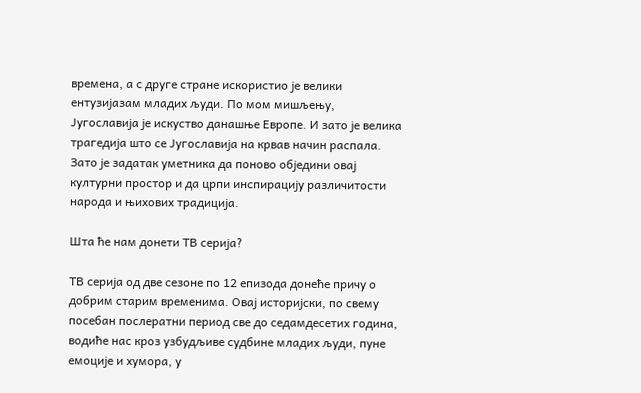времена, а с друге стране искористио је велики ентузијазам младих људи. По мом мишљењу, Југославија је искуство данашње Европе. И зато је велика трагедија што се Југославија на крвав начин распала. Зато је задатак уметника да поново обједини овај културни простор и да црпи инспирацију различитости народа и њихових традиција.

Шта ће нам донети ТВ серија?

ТВ серија од две сезоне по 12 епизода донеће причу о добрим старим временима. Овај историјски, по свему посебан послератни период све до седамдесетих година, водиће нас кроз узбудљиве судбине младих људи, пуне емоције и хумора, у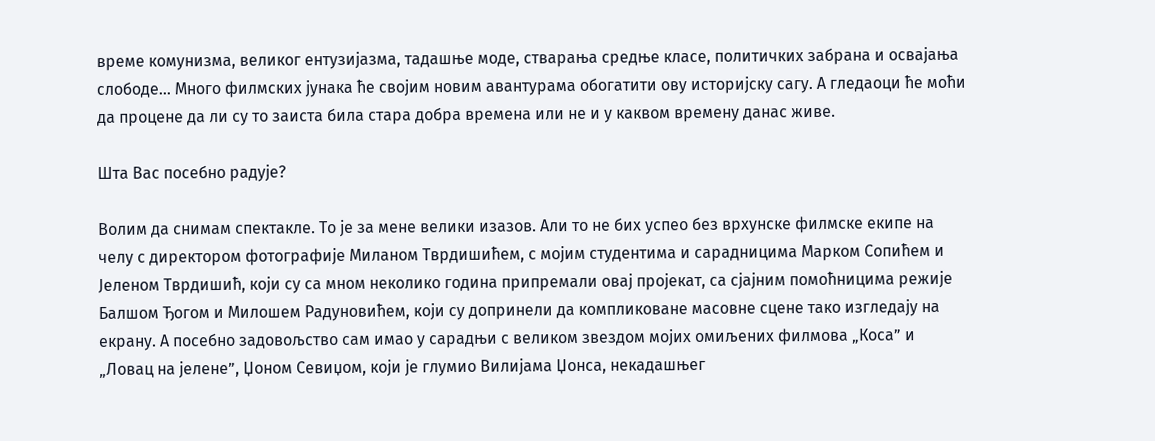време комунизма, великог ентузијазма, тадашње моде, стварања средње класе, политичких забрана и освајања слободе... Много филмских јунака ће својим новим авантурама обогатити ову историјску сагу. А гледаоци ће моћи да процене да ли су то заиста била стара добра времена или не и у каквом времену данас живе.

Шта Вас посебно радује?

Волим да снимам спектакле. То је за мене велики изазов. Али то не бих успео без врхунске филмске екипе на челу с директором фотографије Миланом Тврдишићем, с мојим студентима и сарадницима Марком Сопићем и Јеленом Тврдишић, који су са мном неколико година припремали овај пројекат, са сјајним помоћницима режије Балшом Ђогом и Милошем Радуновићем, који су допринели да компликоване масовне сцене тако изгледају на екрану. А посебно задовољство сам имао у сарадњи с великом звездом мојих омиљених филмова „Коса” и „Ловац на јелене”, Џоном Севиџом, који је глумио Вилијама Џонса, некадашњег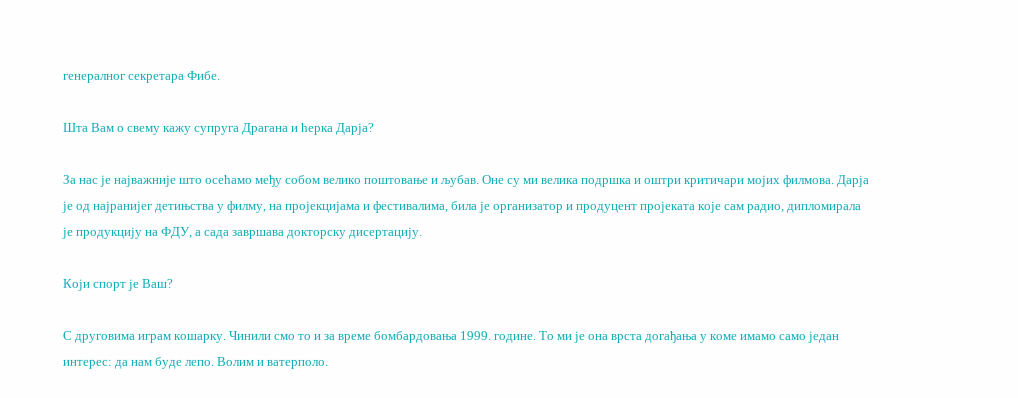генералног секретара Фибе.

Шта Вам о свему кажу супруга Драгана и ћерка Дарја?

За нас је најважније што осећамо међу собом велико поштовање и љубав. Оне су ми велика подршка и оштри критичари мојих филмова. Дарја је од најранијег детињства у филму, на пројекцијама и фестивалима, била је организатор и продуцент пројеката које сам радио, дипломирала је продукцију на ФДУ, а сада завршава докторску дисертацију.

Који спорт је Ваш?

С друговима играм кошарку. Чинили смо то и за време бомбардовања 1999. године. То ми је она врста догађања у коме имамо само један интерес: да нам буде лепо. Волим и ватерполо.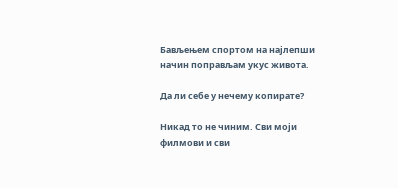Бављењем спортом на најлепши начин поправљам укус живота.

Да ли себе у нечему копирате?

Никад то не чиним. Сви моји филмови и сви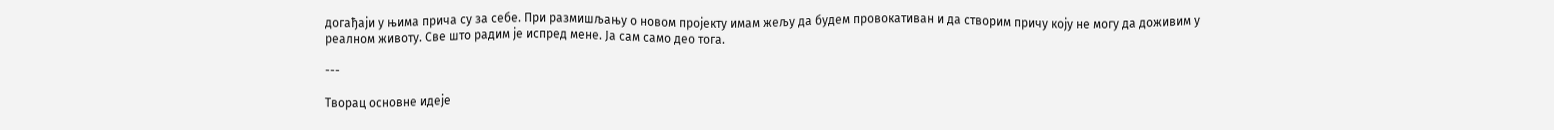догађаји у њима прича су за себе. При размишљању о новом пројекту имам жељу да будем провокативан и да створим причу коју не могу да доживим у реалном животу. Све што радим је испред мене. Ја сам само део тога.

---

Творац основне идеје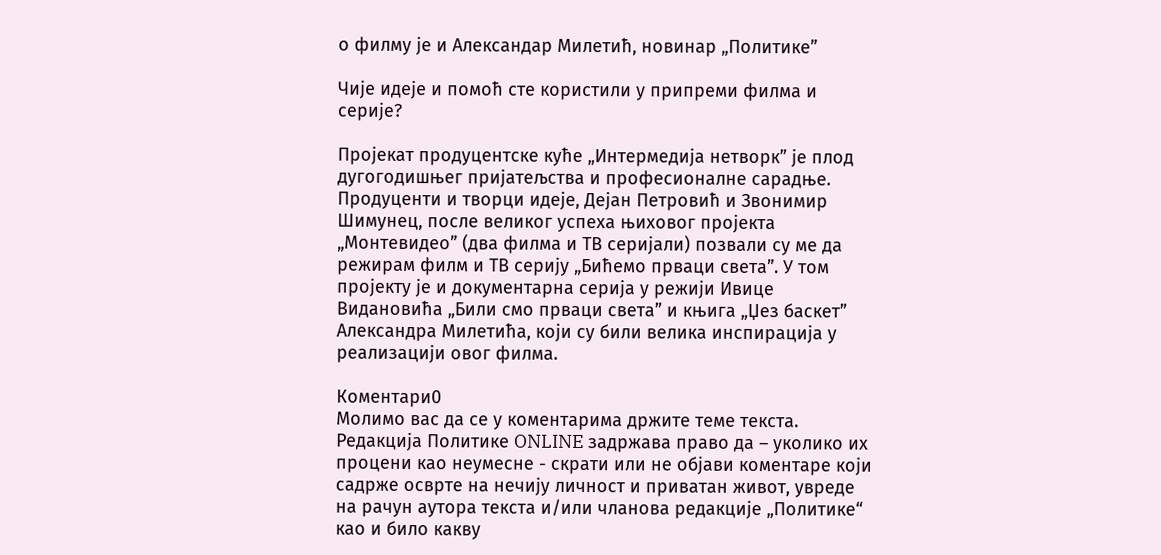о филму је и Александар Милетић, новинар „Политике”

Чије идеје и помоћ сте користили у припреми филма и серије?

Пројекат продуцентске куће „Интермедија нетворк” је плод дугогодишњег пријатељства и професионалне сарадње. Продуценти и творци идеје, Дејан Петровић и Звонимир Шимунец, после великог успеха њиховог пројекта „Монтевидео” (два филма и ТВ серијали) позвали су ме да режирам филм и ТВ серију „Бићемо прваци света”. У том пројекту је и документарна серија у режији Ивице Видановића „Били смо прваци света” и књига „Џез баскет” Александра Милетића, који су били велика инспирација у реализацији овог филма.

Коментари0
Молимо вас да се у коментарима држите теме текста. Редакција Политике ONLINE задржава право да – уколико их процени као неумесне - скрати или не објави коментаре који садрже осврте на нечију личност и приватан живот, увреде на рачун аутора текста и/или чланова редакције „Политике“ као и било какву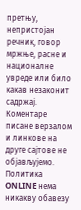претњу, непристојан речник, говор мржње, расне и националне увреде или било какав незаконит садржај. Коментаре писане верзалом и линкове на друге сајтове не објављујемо. Политика ONLINE нема никакву обавезу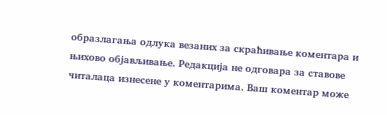образлагања одлука везаних за скраћивање коментара и њихово објављивање. Редакција не одговара за ставове читалаца изнесене у коментарима. Ваш коментар може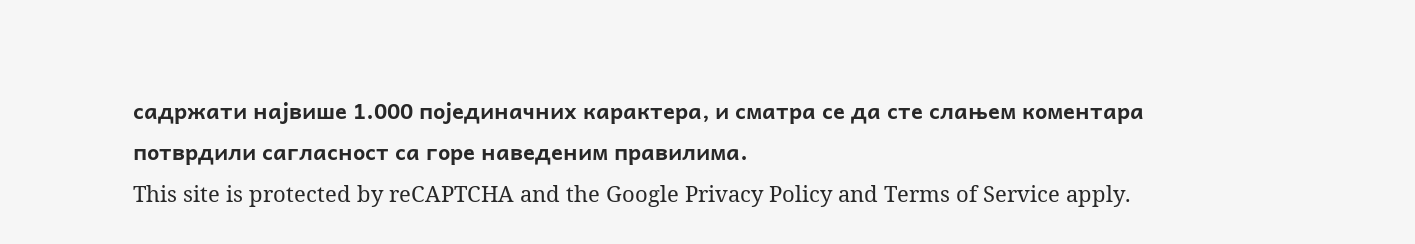садржати највише 1.000 појединачних карактера, и сматра се да сте слањем коментара потврдили сагласност са горе наведеним правилима.
This site is protected by reCAPTCHA and the Google Privacy Policy and Terms of Service apply.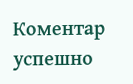Комeнтар успeшно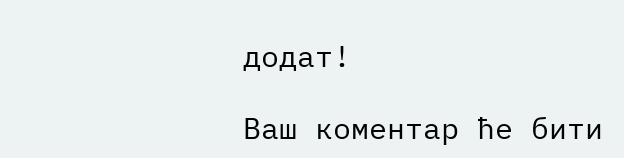додат!

Ваш комeнтар ћe бити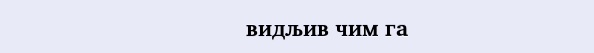видљив чим га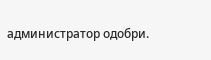администратор одобри.